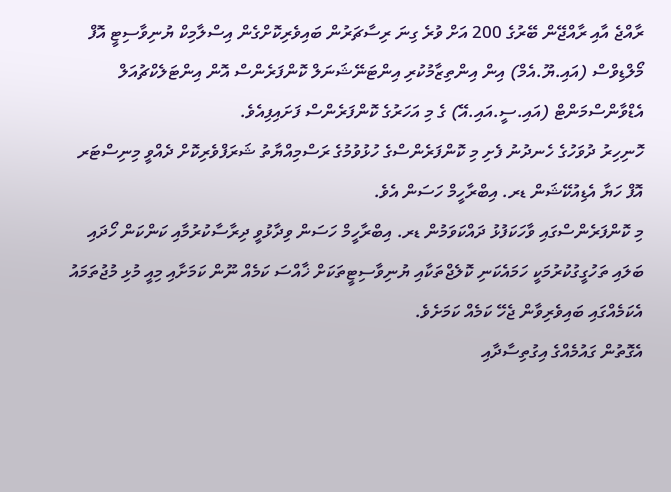ރާއްޖެ އާއި ރާއްޖޭން ބޭރުގެ 200 އަށް ވުރެ ގިނަ ރިސާޗަރުން ބައިވެރިކޮށްގެން އިސްލާމިކް ޔުނިވާސިޓީ އޮފް މޯލްޑިވްސް (އައި.ޔޫ.އެމް) އިން އިންތިޒާމުކުރި އިންޓަނޭޝަނަލް ކޮންފަރެންސް އޮން އިންޓަލެކްޗުއަލް އެޑްވާންސްމަންޓް (އައި.ސީ.އައި.އޭ) ގެ މި އަހަރުގެ ކޮންފަރެންސް ފަށައިފިއެވެ.
ހޮނިހިރު ދުވަހުގެ ހެނދުނު ފެށި މި ކޮންފަރެންސްގެ ހުޅުވުމުގެ ރަސްމިއްޔާތު ޝަރަފްވެރިކޮށް ދެއްވީ މިނިސްޓަރ އޮފް ހަޔާ އެޑިއުކޭޝަން ޑރ. އިބްރާހީމް ހަސަން އެވެ.
މި ކޮންފަރެންސްގައި ވާހަކަފުޅު ދައްކަވަމުން ޑރ. އިބްރާހީމް ހަސަން ވިދާޅުވީ ދިރާސާކުރުމާއި ކަންކަން ހޯދައި ބަލައި ތަހުގީގުކުރުމަކީ ހަމައެކަނި ކޮލެޖްތަކާއި ޔުނިވާސިޓީތަކަށް ޚާއްސަ ކަމެއް ނޫން ކަމަށާއި މިއީ މުޅި މުޖުތަމައު އެކަމެއްގައި ބައިވެރިވާން ޖެހޭ ކަމެއް ކަމަށެވެ.
އެގޮތުން ގައުމެއްގެ އިގުތިސާދާއި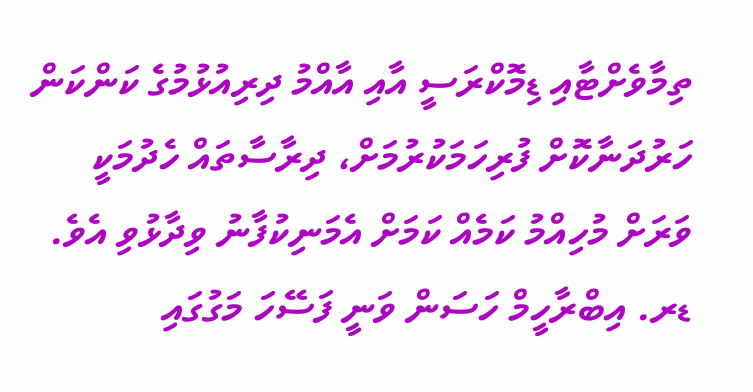ތިމާވެށްޓާއި ޑިމޮކްރަސީ އާއި އާއްމު ދިރިއުޅުމުގެ ކަންކަން ހަރުދަނާކޮށް ފުރިހަމަކުރުމަށް، ދިރާސާތައް ހެދުމަކީ ވަރަށް މުހިއްމު ކަމެއް ކަމަށް އެމަނިކުފާނު ވިދާޅުވި އެވެ.
ޑރ. އިބްރާހީމް ހަސަން ވަނީ ފަސޭހަ މަގުގައި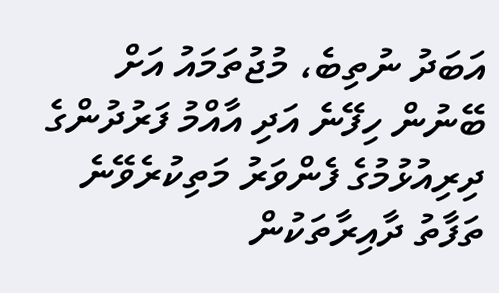އަބަދު ނުތިބެ، މުޖުތަމައު އަށް ބޭނުން ހިފޭނެ އަދި އާއްމު ފަރުދުންގެ ދިރިއުޅުމުގެ ފެންވަރު މަތިކުރެވޭނެ ތަފާތު ދާއިރާތަކުން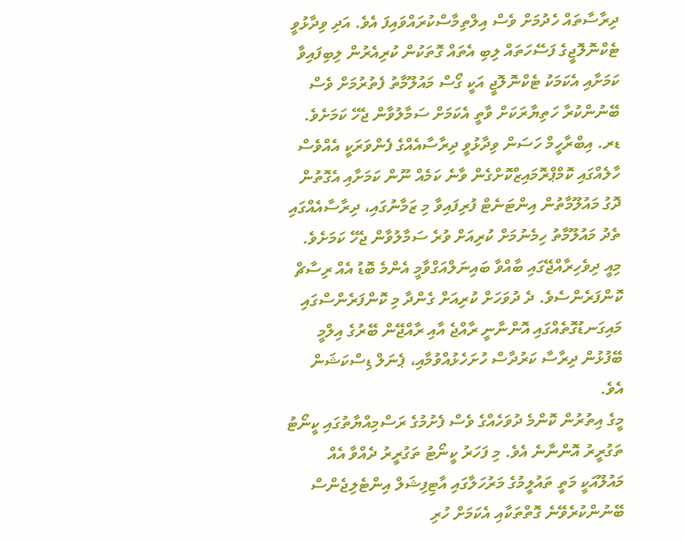ދިރާސާތައް ހެދުމަށް ވެސް އިލްތިމާސްކުރައްވައިފަ އެވެ. އަދި ވިދާޅުވީ ޓެކްނޮލޮޖީގެ ފަސޭހަތައް ލިބި އެތައް ގޮތަކުން ކުރިއެރުން ލިބިފައިވާ ކަމަށާއި އެކަމަކު ޓެކްނޮލޮޖީ އަކީ ގޯސް މައުލޫމާތު ފެތުރުމަށް ވެސް ބޭނުންކުރާ ހަތިޔާރަކަށް ވާތީ އެކަމަށް ސަމާލުވާން ޖެހޭ ކަމަށެވެ.
ޑރ. އިބްރާހީމް ހަސަން ވިދާޅުވީ ދިރާސާއެއްގެ ފެންވަރަކީ އެއްވެސް ހާލެއްގައި ކޮމްޕްރޮމައިޒްކޮށްގެން ވާނެ ކަމެއް ނޫން ކަމަށާއި އެގޮތުން ދޮގު މައުލޫމާތުން އިންޓަނެޓް ފުރިފައިވާ މި ޒަމާނުގައި، ދިރާސާއެއްގައި ތެދު މައުލޫމާތު ހިމެނުމަށް ކުރިއަށް ވުރެ ސަމާލުވާން ޖެހޭ ކަމަށެވެ.
މިއީ ދިވެހިރާއްޖޭގައި ބާއްވާ ބައިނަލްއަގްވާމީ އެންމެ ބޮޑު އެއް ރިސާޗް ކޮންފަރެންސެވެ. ދެ ދުވަހަށް ކުރިއަށް ގެންދާ މި ކޮންފަރެންސްގައި މައިގަނޑުގޮތެއްގައި އޮންނާނީ ރާއްޖެ އާއި ރާއްޖޭން ބޭރުގެ އިލްމީ ބޭފުޅުން ދިރާސާ ކަރުދާސް ހުށަހެޅުއްވުމާއި، ޕެނަލް ޑިސްކަޝަން އެވެ.
މީގެ އިތުރުން ކޮންމެ ދުވަހެއްގެ ވެސް ފެށުމުގެ ރަސްމިއްޔާތުގައި ކީނޯޓު ތަގުރީރު އޮންނާނެ އެވެ. މި ފަހަރު ކީނޯޓު ތަގުރީރު ދެއްވާ އެއް މައުލޫއަކީ މަތީ ތައުލީމުގެ މަރުހަލާގައި އާޓިފިޝަލް އިންޓެލިޖެންސް ބޭނުންކުރެވޭނެ ގޮތްތަކާއި އެކަމަށް ހުރި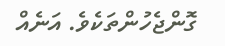ގޮންޖެހުންތަކެވެ. އަނެއް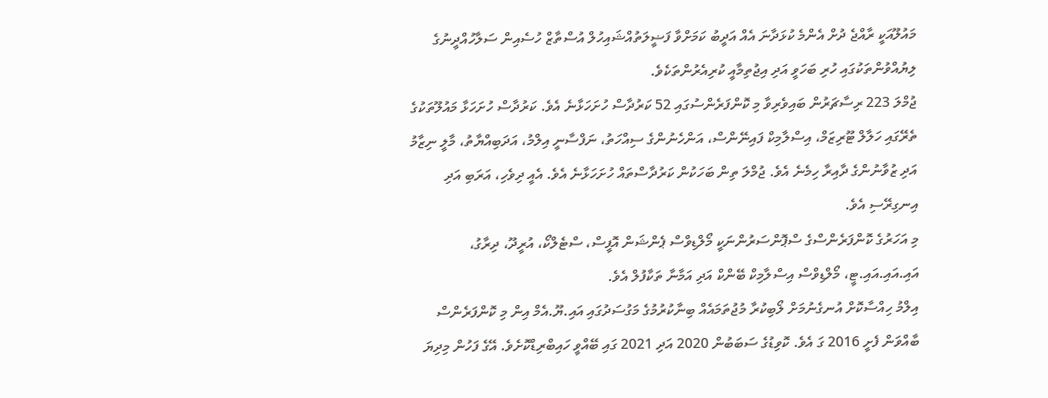މައުލޫއަކީ ރާއްޖެ ދުށް އެންމެ ކުޅަދާނަ އެއް އަދީބު ކަމަށްވާ ފަޟީލަތުއްޝައިހުލް އުސްތާޒް ހުސެއިން ސަލާހުއްދީނުގެ ލިޔުއްވުންތަކުގައި ހުރި ބަހަވީ އަދި އިޖުތިމާއީ ކުރިއެރުންތަކެވެ.
ޖުމްލަ 223 ރިސާޗަރުން ބައިވެރިވާ މި ކޮންފަރެންސުގައި 52 ކަރުދާސް ހުށަހަޅާނެ އެވެ. ކަރުދާސް ހުށަހަޅާ މައުލޫތަކުގެ ތެރޭގައި ހަލާލް ޓޫރިޒަމް، އިސްލާމިކް ފައިނޭންސް، އަންހެނުންގެ ސިއްހަތު، ނަފްސާނީ އިލްމު، އަދަބިއްޔާތު، މާލީ ނިޒާމު އަދި ޒުވާނުންގެ ދާއިރާ ހިމެނެ އެވެ. ޖުމްލަ ތިން ބަހަކުން ކަރުދާސްތައް ހުށަހަޅާނެ އެވެ. އެއީ ދިވެހި، އަރަބި އަދި އިނގިރޭސި އެވެ.
މި އަހަރުގެ ކޮންފަރެންސްގެ ސްޕޮންސަރުންނަކީ މޯލްޑިވްސް ޕެންޝަން އޮފީސް، ސްޓެލްކޯ، އުރީދޫ، ދިރާގު، އައި.އައި.އައި.ޓީ، މޯލްޑިވްސް އިސްލާމިކް ބޭންކް އަދި އަމާނާ ތަކާފުލް އެވެ.
އިލްމު ހިއްސާކޮށް އުނގެނުމަށް ލޯބިކުރާ މުޖުތަމައެއް ބިނާކުރުމުގެ މަގުސަދުގައި އައި.ޔޫ.އެމް އިން މި ކޮންފަރެންސް ބާއްވަން ފެށީ 2016 ގަ އެވެ. ކޮވިޑުގެ ސަބަބުން 2020 އަދި 2021 ގައި ބޭއްވީ ހައިބްރިޑްކޮށެވެ. އޭގެ ފަހުން މިދިޔަ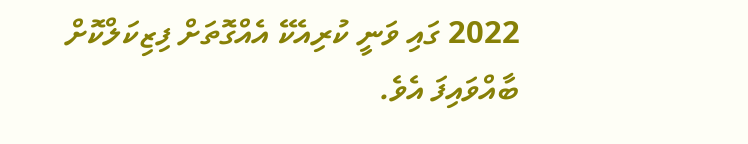2022 ގައި ވަނީ ކުރިއެކޭ އެއްގޮތަށް ފިޒިކަލްކޮށް ބާއްވައިފަ އެވެ.